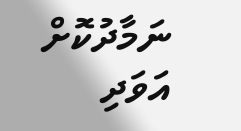ނަމާދުކޮށް އަވަދި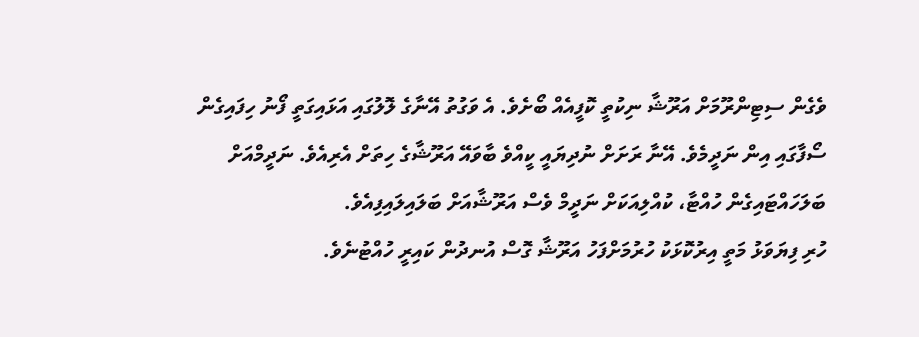ވެގެން ސިޓިންރޫމަށް އަރޫޝާ ނިކުތީ ކޮފީއެއް ބޯށެވެ. އެ ވަގުތު އޭނާގެ ލޮލުގައި އަޅައިގަތީ ފޯނު ހިފައިގެން ސޯފާގައި އިން ނަދީމެވެ. އޭނާ ރަށަށް ނުދިޔައީ ކީއްވެ ބާވައޭ އަރޫޝާގެ ހިތަށް އެރިއެވެ. ނަދީމްއަށް ބަލަހައްޓައިގެން ހުއްޓާ، ކުއްލިއަކަށް ނަދީމް ވެސް އަރޫޝާއަށް ބަލައިލައިފިއެވެ.
ހުރި ފިޔަވަޅު މަތީ އިރުކޮޅަކު ހުރުމަށްފަހު އަރޫޝާ ގޮސް އުނދުން ކައިރީ ހުއްޓުނެވެ.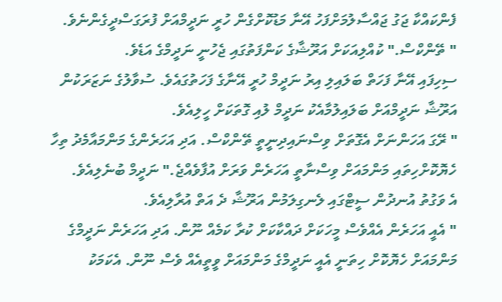ފެންކައްކާ ޖަގު ޖައްސާލުމަށްފަހު އޭނާ މަޑުކޮށްގެން ހުރީ ނަދީމްއަށް ފުރަގަސްދީގެންނެވެ.
" ތޭންކްސް." ކުއްލިއަކަށް އަރޫޝާގެ ކަންފަތުގައި ޖެހުނީ ނަދީމްގެ އަޑެވެ.
ސިހިފައި އޭނާ ފަހަތް ބަލައިލި އިރު ނަދީމް ހުރީ އޭނާގެ ފަހަތުގައެވެ. ސުވާލުގެ ނަޒަރަކުން އަރޫޝާ ނަދީމްއަށް ބަލައިލުމާއެކު ނަދީމް ލުއި ގޮތަކަށް ހީލިއެވެ.
" ރޭގަ އަހަންނަށް އެގޮތަށް ވިސްނައިދިނީތީ ތޭންކްސް. އަދި އަހަރެންގެ މަންމައާމެދު ތިހާ ހެޔޮކޮށްހިތައި މަންމައަށް ވިސްނާތީ އަހަރެން ވަރަށް އުފާވެއްޖެ." ނަދީމް ބުނެލިއެވެ.
އެ ވަގުތު އުނދުން ސީޓްގައި ލެނގިލަމުން އަރޫޝާ ދެ އަތް އުރާލިއެވެ.
" އެއީ އަހަރެން އެއްވެސް މީހަކަށް ދައްކާކަށް ކުރާ ކަމެއް ނޫން. އަދި އަހަރެން ނަދީމްގެ މަންމައަށް ހެޔޮކޮށް ހިތަނީ އެއީ ނަދީމްގެ މަންމައަށް ވީތީއެއް ވެސް ނޫން. އެކަމަކު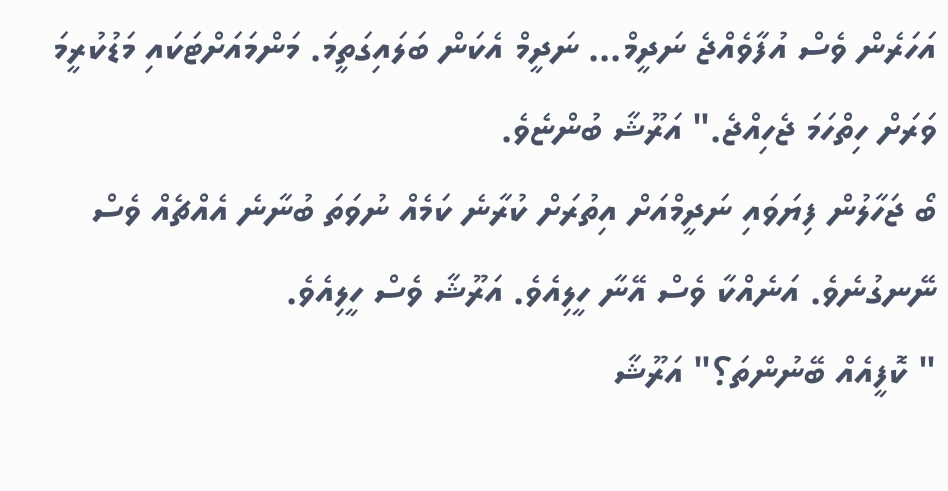އަހަރެން ވެސް އުފާވެއްޖެ ނަދީމް... ނަދީމް އެކަން ބަލައިގަތީމަ. މަންމައަށްޓަކައި މަޑުކުރީމަ ވަރަށް ހިތްހަމަ ޖެހިއްޖެ." އަރޫޝާ ބުންޏެވެ.
ބޯ ޖަހާލުން ފިޔަވައި ނަދީމްއަށް އިތުރަށް ކުރާނެ ކަމެއް ނުވަތަ ބުނާނެ އެއްޗެއް ވެސް ނޭނގުނެވެ. އަނެއްކާ ވެސް އޭނާ ހީލިއެވެ. އަރޫޝާ ވެސް ހީލިއެވެ.
" ކޮފީއެއް ބޭނުންތަ؟" އަރޫޝާ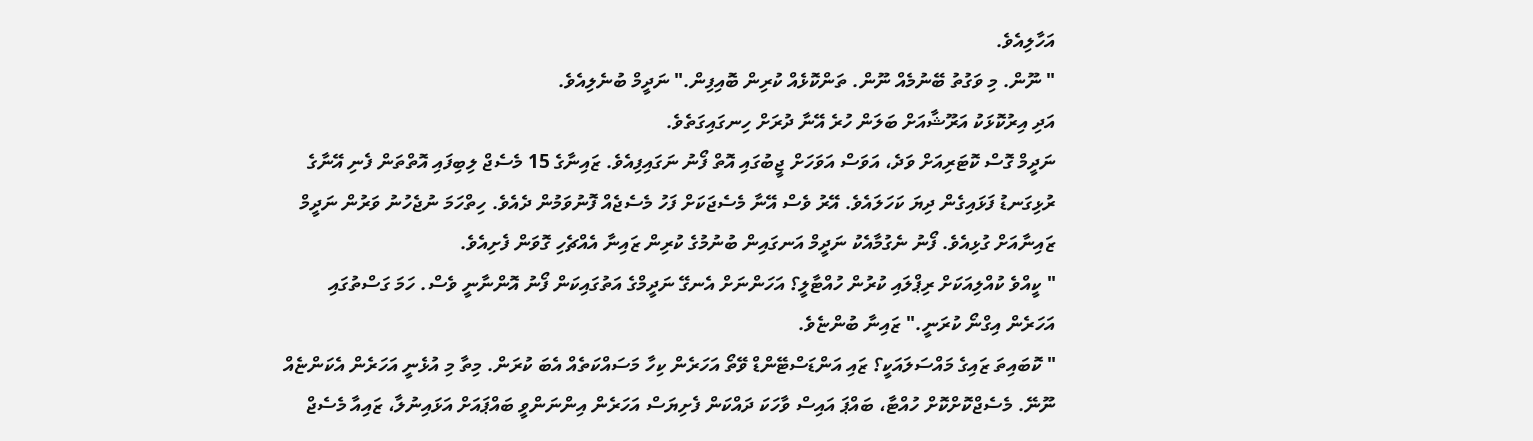އަހާލިއެވެ.
" ނޫން. މި ވަގުތު ބޭނުމެއް ނޫން. ތަންކޮޅެއް ކުރިން ބޮއިފިން." ނަދީމް ބުނެލިއެވެ.
އަދި އިރުކޮޅަކު އަރޫޝާއަށް ބަލަން ހުރެ އޭނާ ދުރަށް ހިނގައިގަތެވެ.
ނަދީމް ގޮސް ކޮޓަރިއަށް ވަދެ، އަވަސް އަވަހަށް ޖީބުގައި އޮތް ފޯނު ނަގައިފިއެވެ. ޒައިނާގެ 15 މެސެޖް ލިބިފައި އޮތްތަން ފެނި އޭނާގެ ރުޅިގަނޑު ފަޅައިގެން ދިޔަ ކަހަލައެވެ. އޭރު ވެސް އޭނާ މެސެޖަކަށް ފަހު މެސެޖެއް ފޮނުވަމުން ދެއެވެ. ހިތްހަމަ ނުޖެހުނު ވަރުން ނަދީމް ޒައިނާއަށް ގުޅިއެވެ. ފޯނު ނެގުމާއެކު ނަދީމް އަނގައިން ބުނުމުގެ ކުރިން ޒައިނާ އެއްޗެހި ގޮވަން ފެށިއެވެ.
" ކީއްވެ ކުއްލިއަކަށް ރިޕްލައި ކުރުން ހުއްޓާލީ؟ އަހަންނަށް އެނގޭ ނަދީމްގެ އަތުގައިކަން ފޯނު އޮންނާނީ ވެސް. ހަމަ ގަސްތުގައި އަހަރެން އިގްނޯ ކުރަނީ." ޒައިނާ ބުންޏެވެ.
" ކޮބައިތަ ޒައިގެ މައްސަލައަކީ؟ ޒައި އަންޑަސްޓޭންޑް ވޭތޯ އަހަރެން ކިހާ މަސައްކަތެއް އެބަ ކުރަން. މިތާ މި އުޅެނީ އަހަރެން އެކަންޏެއް ނޫނޭ. މެސެޖްކޮށްކޮށް ހުއްޓާ، ބައްޕަ އައިސް ވާހަކަ ދައްކަން ފެށިޔަސް އަހަރެން އިންނަންވީ ބައްޕައަށް އަޅައިނުލާ، ޒައިއާ މެސެޖް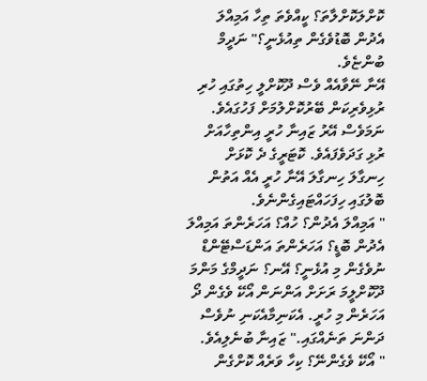ކޮށްލަކޮށްލާތަ؟ ކީއްވެތަ ތިހާ އަމިއްލަ އެދުން ބޮޑުވެގެން ތިއުޅެނީ؟" ނަދީމް ބުންޏެވެ.
އޭނާ ނޭވާއެއް ވެސް ދޫކޮށްލީ ހިތުގައި ހުރި ރުޅިވެރިކަން ބޭރުކޮށްލުމަށް ފަހުގައެވެ. ނަމަވެސް އޭރު ޒައިނާ ހުރީ އިންތިހާއަށް ރުޅި ގަދަވެފައެވެ. ކޮޓަރީގެ ދެ ކޮޅަށް ހިނގާލަ ހިނގާލަ އޭނާ ހުރީ އެއް އަތުން ބޮލުގައި ހިފަހައްޓައިގެންނެވެ.
" އަމިއްލަ އެދުން؟ ހުއް؟ އަހަރެންތަ އަމިއްލަ އެދުން ބޮޑީ؟ އަހަރެންތަ އަންޑަސްޓޭންޑް ނުވެގެން މި އުޅެނީ؟ އޭނ؟ ނަދީމްގެ މަންމަ ދޫކޮށްލީމަ ރަށަށް އަންނަން އޯކޭ ވެގެން ދޯ އަހަރެން މި ހުރީ. އެކަނިމާއެކަނި ނުވެސް ދަންނަ ތަނެއްގައި." ޒައިނާ ބުނެލިއެވެ.
" އޯކޭ ވެގެންނޭ؟ ކިހާ ވަރެއް ކޮށްގެން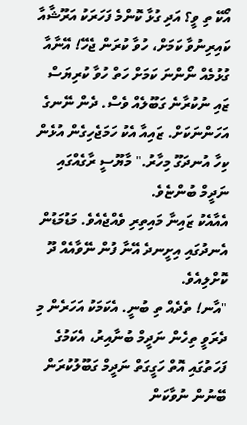އޯކޭ ތި ވީ؟ އަދި ގުޅާ ކޮންމެ ފަހަރަކު އަރޫޝާއާ ކައިރިނުވާ ކަމަށް، ހުވާ ކުރަން ޖެހޭ! އޭނާއާ ގުޅުމެއް ނޯންނަ ކަމަށް ހަތް ހުވާ ކުރިޔަސް ޒައި ނުކުރާނެ ގަބޫލެއް ވެސް. ދެން ނޭނގެ އަހަންނަކަށް. ޒައިއާ އެކު ހަމަޖެހިގެން އުޅެން ކިހާ އުނދަގޫ މިހާރު." މާޔޫސީ ރާގެއްގައި ނަދީމް ބުންޏެވެ.
އެއާއެކު ޒައިނާ މައިތިރި ވެއްޖެއެވެ. މަޑުމަޑުން އެނދުގައި އިށީނދެ އޭނާ ފުން ނޭވާއެއް ދޫ ކޮށްލިއެވެ.
"އާނ! ތެދެއް ތި ބުނީ. އެކަމަކު އަހަރެން މި ދެރަވީ ތިހެން ނަދީމް ބުނާއިރު، އެކަމުގެ ފަހަތުގައި އޮތް ހަގީގަތް ނަދީމް ގަބޫލުކުރަން ބޭނުން ނުވާކަން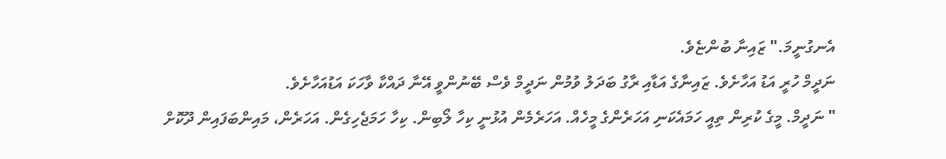އެނގުނީމަ." ޒައިނާ ބުންޏެވެ.
ނަދީމް ހުރީ އަޑު އަހާށެވެ. ޒައިނާގެ އަޑާއި ރާގު ބަދަލު ވުމުން ނަދީމް ވެސް ބޭނުންވީ އޭނާ ދައްކާ ވާހަކަ އަޑުއަހާށެވެ.
" ނަދީމް. މީގެ ކުރިން ތިއީ ހަމައެކަނި އަހަރެންގެ މީހެއް. އަހަރެމެން އުޅުނީ ކިހާ ލޯބިން. ކިހާ ހަމަޖެހިގެން. އަހަރެން، މައިންބަފައިން ދޫކޮށް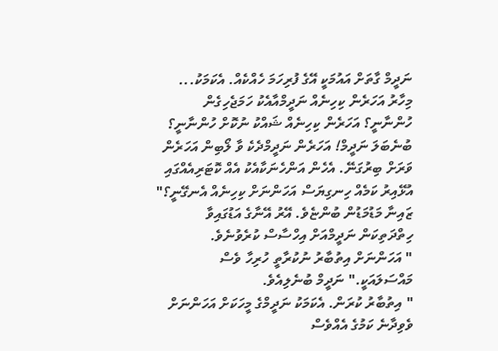ނަދީމް ގާތަށް އައުމަކީ އޭގެ ފުރިހަމަ ހެއްކެއް. އެކަމަކު... މިހާރު އަހަރެން ކިހިނެއް ނަދީމްއާއެކު ހަމަޖެހިގެން ހުންނާނީ؟ އަހަރެން ކިހިނެއް ޝައްކު ނުކޮށް ހުންނާނީ؟ ބުނެބަލަ ނަދީމް! އަހަރެން ނަދީމްދެކެ ވާ ލޯބިން އަހަރެން ވަރަށް ބިރުގަނޭ. އެހެން އަންހެނަކާއެކު އެއް ކޮޓަރިއެއްގައި އުޅޭއިރު ކަމެއް ހިނގިޔަސް އަހަންނަށް ކިހިނެއް އެނގޭނީ؟" ޒައިނާ މަޑުމަޑުން ބުންޏެވެ. އޭރު އޭނާގެ އަޑުގައިވާ ހިތްދަތިކަން ނަދީމްއަށް އިހްސާސް ކުރެވުނެވެ.
" އަހަންނަށް އިތުބާރު ނުކުރާތީ ހުރިހާ ވެސް މައްސަލައަކީ." ނަދީމް ބުނެލިއެވެ.
" އިތުބާރު ކުރަން. އެކަމަކު ނަދީމްގެ މީހަކަށް އަހަންނަށް ވެވިދާނެ ކަމުގެ އެއްވެސް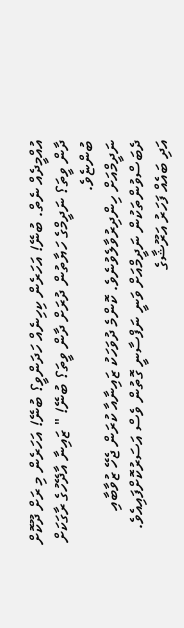އުއްމީދެއް ނެތް. ބުނޭ! އަހަރެން ކިހިނެއް ހަދަންވީ؟ ބުނޭ! އަހަރެން މި ރަށް ދޫކޮށް ދާން ވީތަ؟ ނަދީމްގެ ހަޔާތުން ދުރަށް ދާން ވީތަ؟ ބުނޭ! " ޒައިނާ އާދޭހުގެ ރާގަކަށް ބުންޏެވެ.
ނަދީމްއަށް ހިންދިރުވާލެވުނެވެ. ކޮންމެ ދުވަހަކު ޒައިނާއާ ކުރަން ޖެހޭ ޒުވާބާއި ދެބަސްވުންތަކުން ނަދީމްއަށް ވަނީ ނަފްސާނީ ގޮތުން ވެސް އަސަރުކޮށްފައިއެވެ. އަދި ބައެއް ފަހަރު އަރޫޝާގެ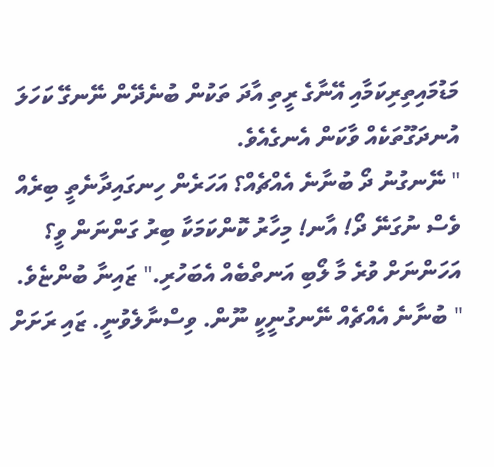މަޑުމައިތިރިކަމާއި އޭނާގެ ރީތި އާދަ ތަކުން ބުނެދޭން ނޭނގޭ ކަހަލަ އުނދަގޫތަކެއް ވާކަން އެނގެއެވެ.
" ނޭނގުނު ދޯ ބުނާނެ އެއްޗެއް؟ އަހަރެން ހިނގައިދާނެތީ ބިރެއް ވެސް ނުގަނޭ ދޯ! އާނ! މިހާރު ކޮންކަމަކާ ބިރު ގަންނަން ވީ؟ އަހަންނަށް ވުރެ މާ ލޯބި އަނތްބެއް އެބަހުރި." ޒައިނާ ބުންޏެވެ.
" ބުނާނެ އެއްޗެއް ނޭނގުނީކީ ނޫން. ވިސްނާލެވުނީ. ޒައި ރަށަށް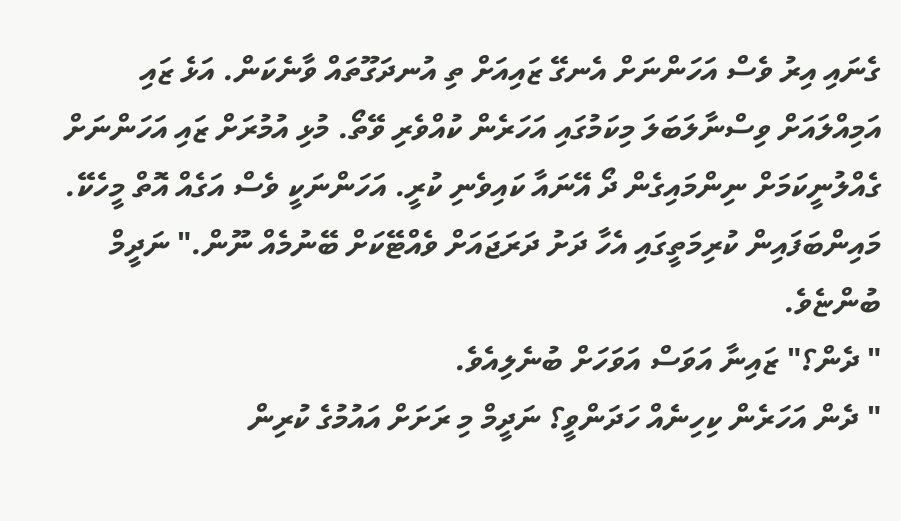ގެނައި އިރު ވެސް އަހަންނަށް އެނގޭ ޒައިއަށް ތި އުނދަގޫތައް ވާނެކަން. އަޅެ ޒައި އަމިއްލައަށް ވިސްނާލަބަލަ މިކަމުގައި އަހަރެން ކުއްވެރި ވޭތޯ. މުޅި އުމުރަށް ޒައި އަހަންނަށް ގެއްލުނީކަމަށް ނިންމައިގެން ދޯ އޭނައާ ކައިވެނި ކުރީ. އަހަންނަކީ ވެސް އަގެއް އޮތް މީހެކޭ. މައިންބަފައިން ކުރިމަތީގައި އެހާ ދަށު ދަރަޖައަށް ވެއްޓޭކަށް ބޭނުމެއް ނޫން." ނަދީމް ބުންޏެވެ.
" ދެން؟" ޒައިނާ އަވަސް އަވަހަށް ބުނެލިއެވެ.
" ދެން އަހަރެން ކިހިނެއް ހަދަންވީ؟ ނަދީމް މި ރަށަށް އައުމުގެ ކުރިން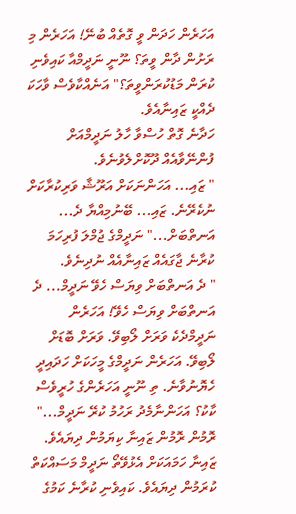އަހަރެން ހަދަން ވީ ގޮތެއް ބުނޭ! އަހަރެން މި ރަށުން ދާން ވީތަ؟ ނޫނީ ނަދީމްއާ ކައިވެނި ކުރަން މަޑުކުރަންވީތަ؟" އަނެއްކާވެސް ވާހަކަ ދެއްކީ ޒައިނާއެވެ.
ހަދާނެ ގޮތް ހުސްވާ ހާލު ނަދީމްއަށް ފުންނޭވާއެއް ދޫކޮށްލެވުނެވެ.
" ޒައި... އަހަންނަކަށް އަރޫޝާ ވަރިކުރާކަށް ނުކެރޭނެ. ޒައި... ބޭނުމިއްޔާ ދެ... އަނތްބަށް..." ނަދީމްގެ ޖުމްލަ ފުރިހަމަ ކުރާނެ ޖާގައެއް ޒައިނާއެއް ނުދިނެވެ.
" ދެ އަނތްބަށް ވިޔަސް ހެވޭ ނަދީމް... ދެ އަނތްބަށް ވިޔަސް ހެވޭ! އަހަރެން ނަދީމްދެކެ ވަރަށް ލޯބިވޭ. ވަރަށް ބޮޑަށް ލޯބިވޭ. އަހަރެން ނަދީމްގެ މީހަކަށް ހަދައިދީ ހެޔޮނުވާނެ. ތި ނޫނީ އަހަރެންގެ ހުރީވެސް ކާކު؟ އަހަންނާމެދު ރަހުމު ކުރޭ ނަދީމް..." ރޮމުން ރޮމުން ޒައިނާ ކިޔަމުން ދިޔައެވެ.
ޒައިނާ ހަމައަކަށް އެޅުވޭތޯ ނަދީމް މަސައްކަތް ކުރަމުން ދިޔައެވެ. ކައިވެނި ކުރާނެ ކަމުގެ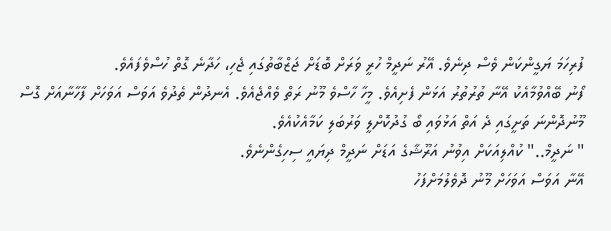ފުރިހަމަ ޔަގީންކަން ވެސް ދިނެވެ. އޭރު ނަދީމް ހުރީ ވަރަށް ބޮޑަށް ޖަޒްބާތުގައި ޖެހި، ހަދާނެ ގޮތް ހުސްވެފައެވެ.
ފޯނު ބޭއްވުމާއެކު އޭނާ ތުރުތުރު އަޅަން ފެށިއެވެ. މީހާ ހާސްވެ މޫނު ރަތް ވެއްޖެއެވެ. އެނދުން ތެދުވެ އަވަސް އަވަހަށް ފާހާނާއަށް ގޮސް މޫނުދޮންނަ ތަށީގައި ދެ އަތް އަޅުވައި ބޯ ގުދުކޮށްލީ ވަރުބަލި ކަމާއެކުއެވެ.
" ނަދީމް.." ކުއްލިއަކަށް އިވުނު އަރޫޝާގެ އަޑަށް ނަދީމް ދިޔައީ ސިހިގެންނެވެ.
އޭނާ އަވަސް އަވަހަށް މޫނު ދޮވެލުމަށްފަހު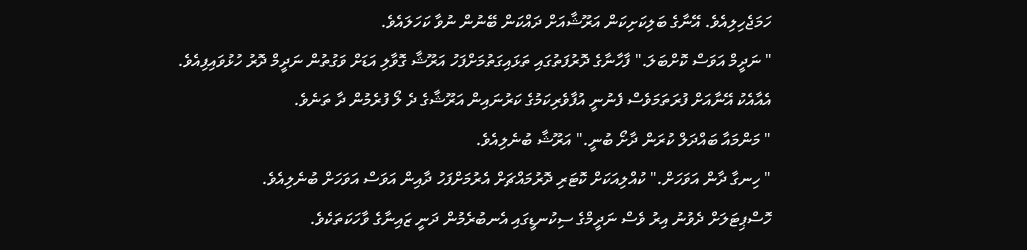ހަމަޖެހިލިއެވެ. އޭނާގެ ބަލިކަށިކަން އަރޫޝާއަށް ދައްކަން ބޭނުން ނުވާ ކަހަލައެވެ.
" ނަދީމް އަވަސް ކޮށްބަލަ." ފާހާނާގެ ދޮރުފަތުގައި ތަޅައިގަތުމަށްފަހު އަރޫޝާ ގޮވާލި އަޑަށް ވަގުތުން ނަދީމް ދޮރު ހުޅުވައިފިއެވެ. އެއާއެކު އޭނާއަށް ފުރަތަމަވެސް ފެނުނީ އުފާވެރިކަމުގެ ކަރުނައިން އަރޫޝާގެ ދެ ލޯ ފުރެމުން ދާ ތަނެވެ.
" މަންމައާ ބައްދަލް ކުރަން ދާށޯ ބުނީ." އަރޫޝާ ބުނެލިއެވެ.
" ހިނގާ ދާން އަވަހަށް." ކުއްލިއަކަށް ކޮޓަރި ދޮރުމައްޗަށް އެރުމަށްފަހު ދާއިން އަވަސް އަވަހަށް ބުނެލިއެވެ.
ހޮސްޕިޓަލަށް ދެވުނު އިރު ވެސް ނަދީމްގެ ސިކުނޑީގައި އެނބުރެމުން ދަނީ ޒައިނާގެ ވާހަކަތަކެވެ.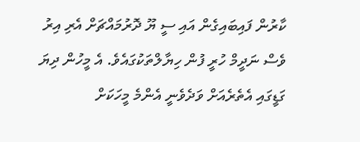ކާރުން ފައިބައިގެން އައި ސީ ޔޫ ދޮރުމައްޗަށް އެރި އިރު ވެސް ނަދީމް ހުރީ ފުން ހިޔާލްތަކުގައެވެ. އެ މީހުން ދިޔަ ގަޑީގައި އެތެރެއަށް ވަދެވެނީ އެންމެ މީހަކަށް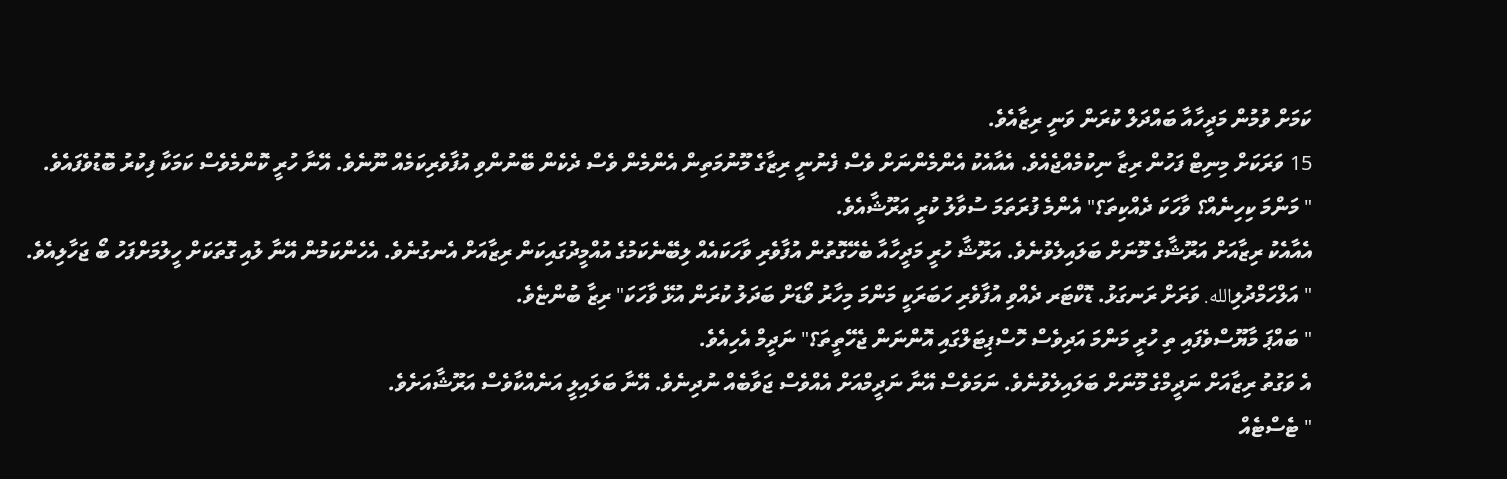ކަމަށް ވުމުން މަދީހާއާ ބައްދަލް ކުރަން ވަނީ ރިޒާއެވެ.
15 ވަރަކަށް މިނިޓް ފަހުން ރިޒާ ނިކުމެއްޖެއެވެ. އެއާއެކު އެންމެންނަށް ވެސް ފެނުނީ ރިޒާގެ މޫނުމަތިން އެންމެން ވެސް ދެކެން ބޭނުންވި އުފާވެރިކަމެއް ނޫނެވެ. އޭނާ ހުރީ ކޮންމެވެސް ކަމަކާ ފިކުރު ބޮޑުވެފައެވެ.
" މަންމަ ކިހިނެއް؟ ވާހަކަ ދެއްކިތަ؟" އެންމެ ފުރަތަމަ ސުވާލު ކުރީ އަރޫޝާއެވެ.
އެއާއެކު ރިޒާއަށް އަރޫޝާގެ މޫނަށް ބަލައިލެވުނެވެ. އަރޫޝާ ހުރީ މަދީހާއާ ބެހޭގޮތުން އުފާވެރި ވާހަކައެއް ލިބޭނެކަމުގެ އުއްމީދުގައިކަން ރިޒާއަށް އެނގުނެވެ. އެހެންކަމުން އޭނާ ލުއި ގޮތަކަށް ހީލުމަށްފަހު ބޯ ޖަހާލިއެވެ.
" އަލްހަމްދުލިالله. ވަރަށް ރަނގަޅު. ޑޮކްޓަރ ދެއްވި އުފާވެރި ހަބަރަކީ މަންމަ މިހާރު ވޯޑަށް ބަދަލު ކުރަން އުޅޭ ވާހަކަ" ރިޒާ ބުންޏެވެ.
" ބައްޕަ މާޔޫސްވެފައި ތި ހުރީ މަންމަ އަދިވެސް ހޮސްޕިޓަލްގައި އޮންނަން ޖެހޭތީތަ؟" ނަދީމް އެހިއެވެ.
އެ ވަގުތު ރިޒާއަށް ނަދީމްގެ މޫނަށް ބަލައިލެވުނެވެ. ނަމަވެސް އޭނާ ނަދީމްއަށް އެއްވެސް ޖަވާބެއް ނުދިނެވެ. އޭނާ ބަލައިލީ އަނެއްކާވެސް އަރޫޝާއަށެވެ.
" ޓެސްޓެއް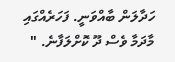ހަދާލަން ބާއްވަނީ. ފަހަރެއްގައި މާދަމާ ވެސް ދޫ ކޮށްލަފާނެ. "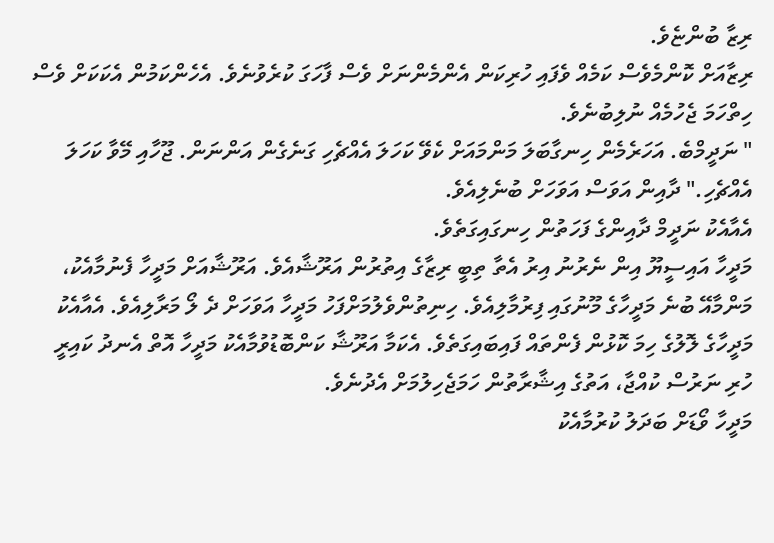ރިޒާ ބުންޏެވެ.
ރިޒާއަށް ކޮންމެވެސް ކަމެއް ވެފައި ހުރިކަން އެންމެންނަށް ވެސް ފާހަގަ ކުރެވުނެވެ. އެހެންކަމުން އެކަކަށް ވެސް ހިތްހަމަ ޖެހުމެއް ނުލިބުނެވެ.
" ނަދީމްބެ. އަހަރެމެން ހިނގާބަލަ މަންމައަށް ކެވޭ ކަހަލަ އެއްޗެހި ގަނެގެން އަންނަން. ޖޫހާއި މޭވާ ކަހަލަ އެއްޗެހި." ދާއިން އަވަސް އަވަހަށް ބުނެލިއެވެ.
އެއާއެކު ނަދީމް ދާއިންގެ ފަހަތުން ހިނގައިގަތެވެ.
މަދީހާ އައިސީޔޫ އިން ނެރުނު އިރު އެތާ ތިބީ ރިޒާގެ އިތުރުން އަރޫޝާއެވެ. އަރޫޝާއަށް މަދީހާ ފެނުމާއެކު، މަންމާއޭ ބުނެ މަދީހާގެ މޫނުގައި ފިރުމާލިއެވެ. ހިނިތުންވެލުމަށްފަހު މަދީހާ އަވަހަށް ދެ ލޯ މަރާލިއެވެ. އެއާއެކު މަދީހާގެ ލޮލުގެ ހިމަ ކޮޅުން ފެންތައް ފައިބައިގަތެވެ. އެކަމާ އަރޫޝާ ކަންބޮޑުވުމާއެކު މަދީހާ އޮތް އެނދު ކައިރީ ހުރި ނަރުސް ކުއްޖާ، އަތުގެ އިޝާރާތުން ހަމަޖެހިލުމަށް އެދުނެވެ.
މަދީހާ ވޯޑަށް ބަދަލު ކުރުމާއެކު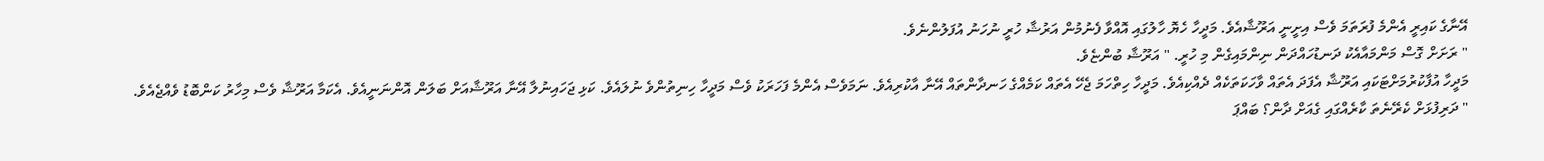އޭނާގެ ކައިރީ އެންމެ ފުރަތަމަ ވެސް އިށީނީ އަރޫޝާއެވެ. މަދީހާ ހެޔޮ ހާލުގައި އޮއްވާ ފެނުމުން އަރުޝާ ހުރީ ނުހަނު އުފަލުންނެވެ.
" ރަށަށް ގޮސް މަންމައާއެކު ދަނޑުހައްދަން ނިންމައިގެން މި ހުރީ. " އަރޫޝާ ބުންޏެވެ.
މަދީހާ އުފާކުރުމަށްޓަކައި އަރޫޝާ އެފަދަ އެތައް ވާހަކަތަކެއް ދެއްކިއެވެ. މަދީހާ ހިތްހަމަ ޖެހޭ އެތައް ކަމެއްގެ ހަނދާންތައް އޭނާ އާކުރިއެވެ. ނަމަވެސް އެންމެ ފަހަރަކު ވެސް މަދީހާ ހިނިތުންވެ ނުލައެވެ. ކަޅި ޖަހައިނުލާ އޭނާ އަރޫޝާއަށް ބަލަން އޮންނަނީއެވެ. އެކަމާ އަރޫޝާ ވެސް މިހާރު ކަންބޮޑު ވެއްޖެއެވެ.
" ދަރިފުޅަށް ކެރޭނެތަ ކާރެއްގައި ގެއަށް ދާން؟ ބައްޕަ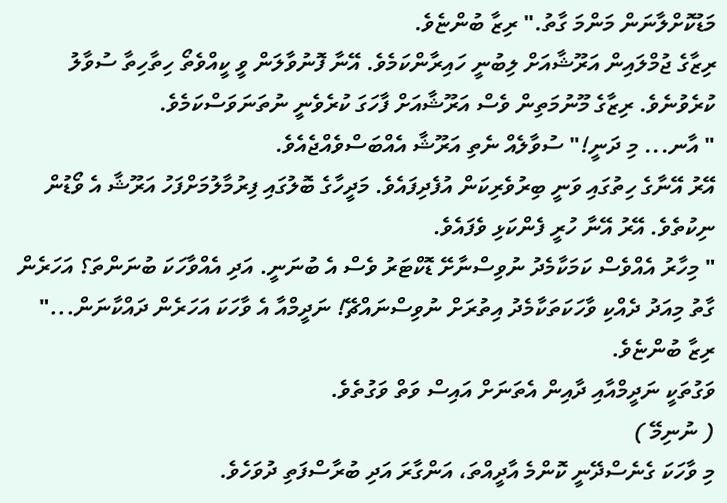މަޑުކޮށްލާނަން މަންމަ ގާތު." ރިޒާ ބުންޏެވެ.
ރިޒާގެ ޖުމްލައިން އަރޫޝާއަށް ލިބުނީ ހައިރާންކަމެވެ. އޭނާ ފޮނުވާލަން ވީ ކީއްވެތޯ ހިތާހިތާ ސުވާލު ކުރެވުނެވެ. ރިޒާގެ މޫނުމަތިން ވެސް އަރޫޝާއަށް ފާހަގަ ކުރެވެނީ ނުތަނަވަސްކަމެވެ.
" އާނ... މި ދަނީ!" ސުވާލެއް ނެތި އަރޫޝާ އެއްބަސްވެއްޖެއެވެ.
އޭރު އޭނާގެ ހިތުގައި ވަނީ ބިރުވެރިކަން އުފެދިފައެވެ. މަދީހާގެ ބޮލުގައި ފިރުމާލުމަށްފަހު އަރޫޝާ އެ ވޯޑުން ނިކުތެވެ. އޭރު އޭނާ ހުރީ ފެންކަޅި ވެފައެވެ.
" މިހާރު އެއްވެސް ކަމަކާމެދު ނުވިސްނާށޭ ޑޮކްޓަރު ވެސް އެ ބުނަނީ. އަދި އެއްވާހަކަ ބުނަންތަ؟ އަހަރެން ގާތު މިއަދު ދެއްކި ވާހަކަތަކާމެދު އިތުރަށް ނުވިސްނައްޗޭ! ނަދީމްއާ އެ ވާހަކަ އަހަރެން ދައްކާނަން..." ރިޒާ ބުންޏެވެ.
ވަގުތަކީ ނަދީމްއާއި ދާއިން އެތަނަށް އައިސް ވަތް ވަގުތެވެ.
( ނުނިމޭ )
މި ވާހަކަ ގެނެސްދޭނީ ކޮންމެ އާދީއްތަ، އަންގާރަ އަދި ބުރާސްފަތި ދުވަހެވެ.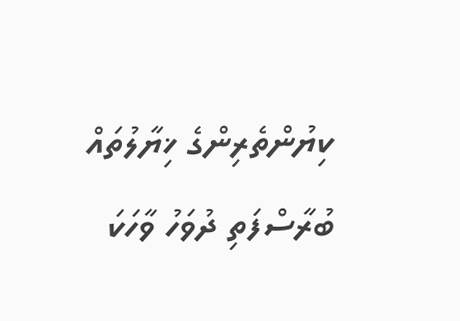ކިޔުންތެރިންގެ ޚިޔާލުތައް
ބުރާސްފަތި ދުވަހު ވާހަކަ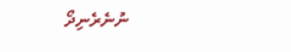ނުނެރެނިދޯ